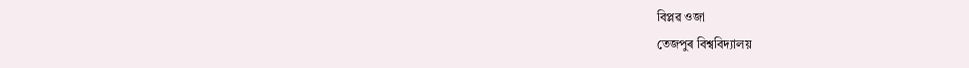বিপ্লৱ ওজা
তেজপুৰ বিশ্ববিদ্যালয়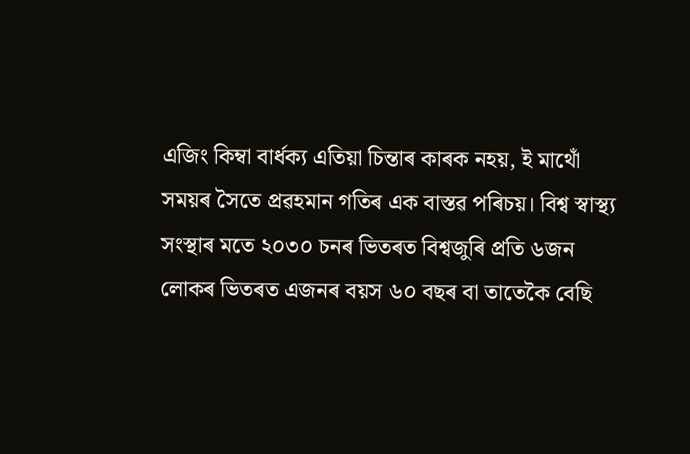এজিং কিম্বা বার্ধক্য এতিয়া চিন্তাৰ কাৰক নহয়, ই মাথোঁ সময়ৰ সৈতে প্ৰৱহমান গতিৰ এক বাস্তৱ পৰিচয়। বিশ্ব স্বাস্থ্য সংস্থাৰ মতে ২০৩০ চনৰ ভিতৰত বিশ্বজুৰি প্ৰতি ৬জন লোকৰ ভিতৰত এজনৰ বয়স ৬০ বছৰ বা তাতেকৈ বেছি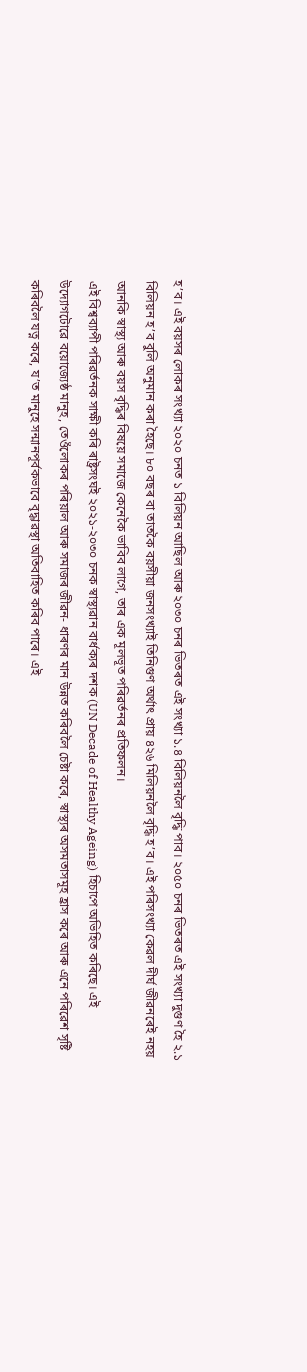হ’ব। এই বয়সৰ লোকৰ সংখ্যা ২০২০ চনত ১ বিলিয়ন আছিল আৰু ২০৩০ চনৰ ভিতৰত এই সংখ্যা ১.৪ বিলিয়নলৈ বৃদ্ধি পাব। ২০৫০ চনৰ ভিতৰত এই সংখ্যা দুগুণ হৈ ২.১ বিলিয়ন হ’ব বুলি অনুমান কৰা হৈছে। ৮০ বছৰ বা তাতকৈ বয়সীয়া জনসংখ্যাই তিনিগুণ অর্থাৎ প্রায় ৪২৬ মিলিয়নলৈ বৃদ্ধি হ’ব। এই পৰিসংখ্যা কেৱল দীৰ্ঘ জীৱনৰেই নহয় আনকি স্বাস্থ্য আৰু বয়স বৃদ্ধিৰ বিষয়ে সমাজে কেনেকৈ ভাবিব লাগে, তাৰ এক মূলভূত পৰিৱৰ্তনৰ প্রতিফলন।
এই বিশ্বব্যাপী পৰিৱৰ্তনক সাক্ষী কৰি ৰাষ্ট্ৰসংঘই ২০২১-২০৩০ চনক স্বাস্থ্যৱান বাৰ্ধক্যৰ দশক (UN Decade of Healthy Ageing) হিচাপে অভিহিত কৰিছে। এই উদ্যোগটোৱে বয়োজ্যেষ্ঠ মানুহ, তেওঁলোকৰ পৰিয়াল আৰু সমাজৰ জীৱন- ধাৰণৰ মান উন্নত কৰিবলৈ চেষ্টা কৰে, স্বাস্থ্যৰ অসমতাসমূহ হ্ৰাস কৰে আৰু এনে পৰিৱেশ সৃষ্টি কৰিবলৈ যত্ন কৰে, য’ত মানুহে সন্মানপূর্বকভাবে বৃদ্ধাৱস্থা অতিবাহিত কৰিব পাৰে। এই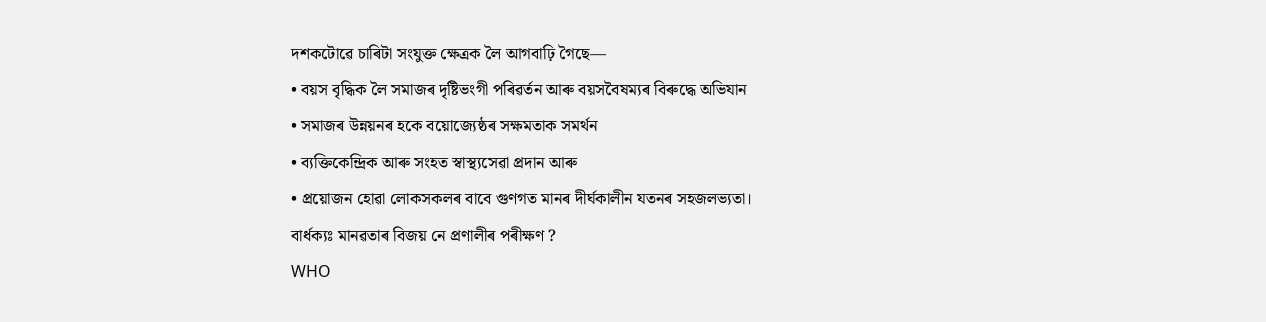দশকটোৱে চাৰিটা সংযুক্ত ক্ষেত্ৰক লৈ আগবাঢ়ি গৈছে—
• বয়স বৃদ্ধিক লৈ সমাজৰ দৃষ্টিভংগী পৰিৱৰ্তন আৰু বয়সবৈষম্যৰ বিৰুদ্ধে অভিযান
• সমাজৰ উন্নয়নৰ হকে বয়োজ্যেষ্ঠৰ সক্ষমতাক সমর্থন
• ব্যক্তিকেন্দ্ৰিক আৰু সংহত স্বাস্থ্যসেৱা প্ৰদান আৰু
• প্রয়োজন হোৱা লোকসকলৰ বাবে গুণগত মানৰ দীৰ্ঘকালীন যতনৰ সহজলভ্যতা।
বার্ধক্যঃ মানৱতাৰ বিজয় নে প্ৰণালীৰ পৰীক্ষণ ?
WHO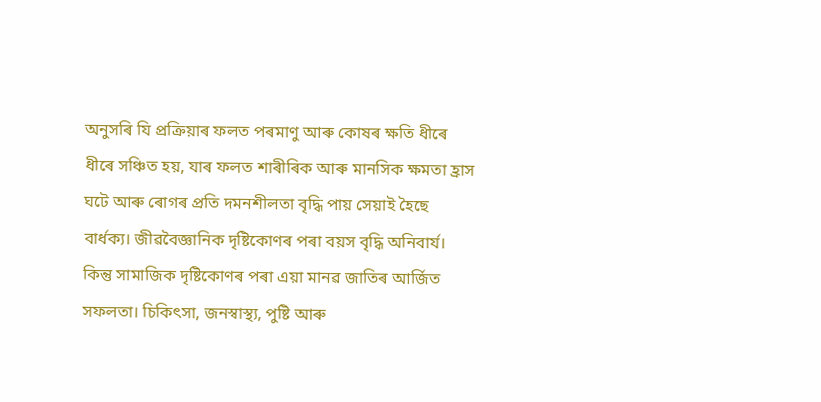অনুসৰি যি প্ৰক্ৰিয়াৰ ফলত পৰমাণু আৰু কোষৰ ক্ষতি ধীৰে ধীৰে সঞ্চিত হয়, যাৰ ফলত শাৰীৰিক আৰু মানসিক ক্ষমতা হ্রাস ঘটে আৰু ৰোগৰ প্ৰতি দমনশীলতা বৃদ্ধি পায় সেয়াই হৈছে বার্ধক্য। জীৱবৈজ্ঞানিক দৃষ্টিকোণৰ পৰা বয়স বৃদ্ধি অনিবার্য। কিন্তু সামাজিক দৃষ্টিকোণৰ পৰা এয়া মানৱ জাতিৰ আৰ্জিত সফলতা। চিকিৎসা, জনস্বাস্থ্য, পুষ্টি আৰু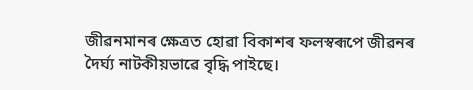জীৱনমানৰ ক্ষেত্ৰত হোৱা বিকাশৰ ফলস্বৰূপে জীৱনৰ দৈৰ্ঘ্য নাটকীয়ভাৱে বৃদ্ধি পাইছে।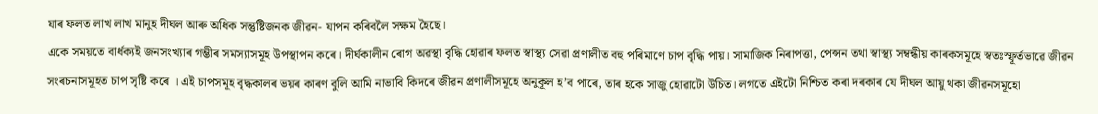যাৰ ফলত লাখ লাখ মানুহ দীঘল আৰু অধিক সন্তুষ্টিজনক জীৱন- যাপন কৰিবলৈ সক্ষম হৈছে।
একে সময়তে বার্ধক্যই জনসংখ্যাৰ গম্ভীৰ সমস্যাসমূহ উপস্থাপন কৰে। দীর্ঘকালীন ৰোগ অৱস্থা বৃদ্ধি হোৱাৰ ফলত স্বাস্থ্য সেৱা প্ৰণালীত বহু পৰিমাণে চাপ বৃদ্ধি পায়। সামাজিক নিৰাপত্তা, পেন্সন তথা স্বাস্থ্য সম্বন্ধীয় কাৰকসমূহে স্বতঃস্ফূর্তভাৱে জীৱন সংৰচনাসমূহত চাপ সৃষ্টি কৰে । এই চাপসমূহ বৃদ্ধকালৰ ভয়ৰ কাৰণ বুলি আমি নাভাবি কিদৰে জীৱন প্ৰণালীসমূহে অনুকূল হ’ব পাৰে, তাৰ হকে সাজু হোৱাটো উচিত। লগতে এইটো নিশ্চিত কৰা দৰকাৰ যে দীঘল আয়ু থকা জীৱনসমূহো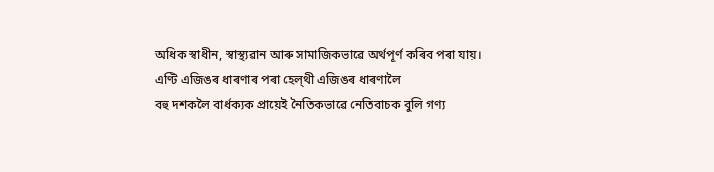অধিক স্বাধীন, স্বাস্থ্যৱান আৰু সামাজিকভাৱে অৰ্থপূৰ্ণ কৰিব পৰা যায়।
এণ্টি এজিঙৰ ধাৰণাৰ পৰা হেল্থী এজিঙৰ ধাৰণালৈ
বহু দশকলৈ বাৰ্ধক্যক প্ৰায়েই নৈতিকভাৱে নেতিবাচক বুলি গণ্য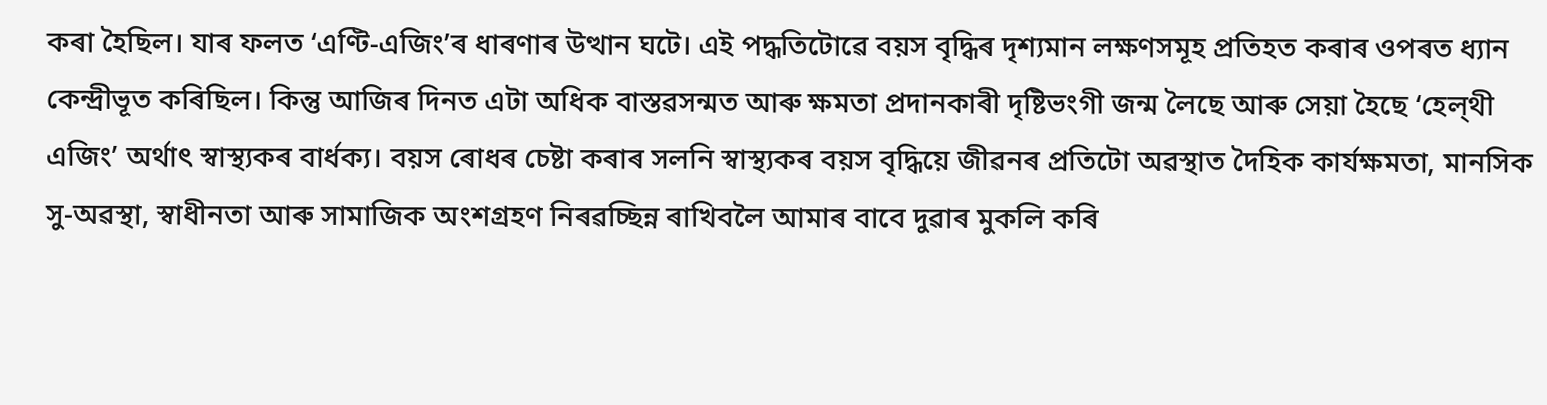কৰা হৈছিল। যাৰ ফলত ‘এণ্টি-এজিং’ৰ ধাৰণাৰ উত্থান ঘটে। এই পদ্ধতিটোৱে বয়স বৃদ্ধিৰ দৃশ্যমান লক্ষণসমূহ প্ৰতিহত কৰাৰ ওপৰত ধ্যান কেন্দ্ৰীভূত কৰিছিল। কিন্তু আজিৰ দিনত এটা অধিক বাস্তৱসন্মত আৰু ক্ষমতা প্রদানকাৰী দৃষ্টিভংগী জন্ম লৈছে আৰু সেয়া হৈছে ‘হেল্থী এজিং’ অর্থাৎ স্বাস্থ্যকৰ বার্ধক্য। বয়স ৰোধৰ চেষ্টা কৰাৰ সলনি স্বাস্থ্যকৰ বয়স বৃদ্ধিয়ে জীৱনৰ প্ৰতিটো অৱস্থাত দৈহিক কার্যক্ষমতা, মানসিক সু-অৱস্থা, স্বাধীনতা আৰু সামাজিক অংশগ্রহণ নিৰৱচ্ছিন্ন ৰাখিবলৈ আমাৰ বাবে দুৱাৰ মুকলি কৰি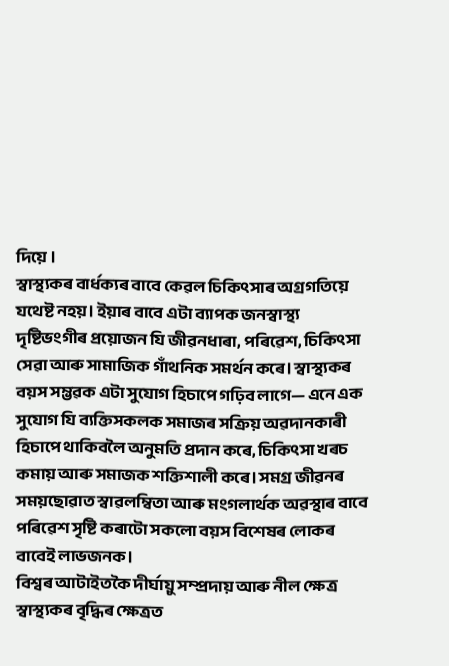দিয়ে ।
স্বাস্থ্যকৰ বাৰ্ধক্যৰ বাবে কেৱল চিকিৎসাৰ অগ্রগতিয়ে যথেষ্ট নহয়। ইয়াৰ বাবে এটা ব্যাপক জনস্বাস্থ্য দৃষ্টিভংগীৰ প্রয়োজন যি জীৱনধাৰা, পৰিৱেশ, চিকিৎসা সেৱা আৰু সামাজিক গাঁথনিক সমৰ্থন কৰে। স্বাস্থ্যকৰ বয়স সম্ভৱক এটা সুযোগ হিচাপে গঢ়িব লাগে— এনে এক সুযোগ যি ব্যক্তিসকলক সমাজৰ সক্ৰিয় অৱদানকাৰী হিচাপে থাকিবলৈ অনুমতি প্রদান কৰে, চিকিৎসা খৰচ কমায় আৰু সমাজক শক্তিশালী কৰে। সমগ্ৰ জীৱনৰ সময়ছোৱাত স্বাৱলম্বিতা আৰু মংগলাৰ্থক অৱস্থাৰ বাবে পৰিৱেশ সৃষ্টি কৰাটো সকলো বয়স বিশেষৰ লোকৰ বাবেই লাভজনক।
বিশ্বৰ আটাইতকৈ দীর্ঘায়ু সম্প্ৰদায় আৰু নীল ক্ষেত্র
স্বাস্থ্যকৰ বৃদ্ধিৰ ক্ষেত্ৰত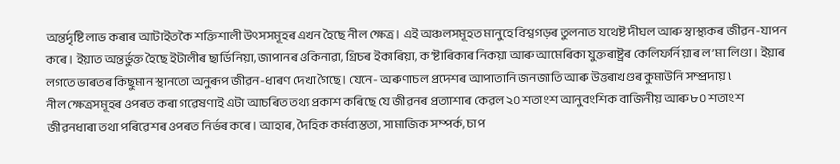অন্তৰ্দৃষ্টি লাভ কৰাৰ আটাইতকৈ শক্তিশালী উৎসসমূহৰ এখন হৈছে নীল ক্ষেত্র। এই অঞ্চলসমূহত মানুহে বিশ্বগড়ৰ তুলনাত যথেষ্ট দীঘল আৰু স্বাস্থ্যকৰ জীৱন-যাপন কৰে। ইয়াত অন্তৰ্ভুক্ত হৈছে ইটালীৰ ছাৰ্ডিনিয়া, জাপানৰ ওকিনাৱা, গ্ৰিচৰ ইকাৰিয়া, ক’ষ্টাৰিকাৰ নিকয়া আৰু আমেৰিকা যুক্তৰাষ্ট্ৰৰ কেলিফর্নিয়াৰ ল’মা লিণ্ডা। ইয়াৰ লগতে ভাৰতৰ কিছুমান স্থানতো অনুৰূপ জীৱন-ধাৰণ দেখা গৈছে। যেনে- অৰুণাচল প্ৰদেশৰ আপাতানি জনজাতি আৰু উত্তৰাখণ্ডৰ কুমাউনি সম্প্রদায় ৷
নীল ক্ষেত্ৰসমূহৰ ওপৰত কৰা গৱেষণাই এটা আচৰিত তথ্য প্রকাশ কৰিছে যে জীৱনৰ প্ৰত্যাশাৰ কেৱল ২০ শতাংশ আনুবংশিক বাজিনীয় আৰু ৮০ শতাংশ জীৱনধাৰা তথা পৰিৱেশৰ ওপৰত নিৰ্ভৰ কৰে। আহাৰ, দৈহিক কর্মব্যস্ততা, সামাজিক সম্পর্ক, চাপ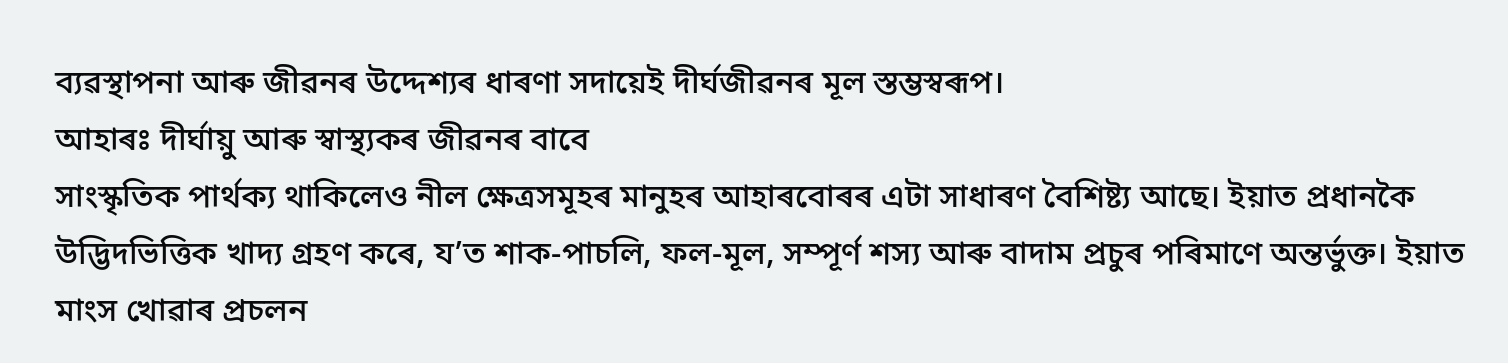ব্যৱস্থাপনা আৰু জীৱনৰ উদ্দেশ্যৰ ধাৰণা সদায়েই দীৰ্ঘজীৱনৰ মূল স্তম্ভস্বৰূপ।
আহাৰঃ দীর্ঘায়ু আৰু স্বাস্থ্যকৰ জীৱনৰ বাবে
সাংস্কৃতিক পার্থক্য থাকিলেও নীল ক্ষেত্ৰসমূহৰ মানুহৰ আহাৰবোৰৰ এটা সাধাৰণ বৈশিষ্ট্য আছে। ইয়াত প্ৰধানকৈ উদ্ভিদভিত্তিক খাদ্য গ্ৰহণ কৰে, য’ত শাক-পাচলি, ফল-মূল, সম্পূৰ্ণ শস্য আৰু বাদাম প্ৰচুৰ পৰিমাণে অন্তৰ্ভুক্ত। ইয়াত মাংস খোৱাৰ প্ৰচলন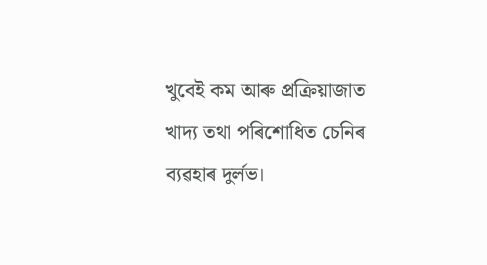খুবেই কম আৰু প্ৰক্ৰিয়াজাত খাদ্য তথা পৰিশোধিত চেনিৰ ব্যৱহাৰ দুৰ্লভ।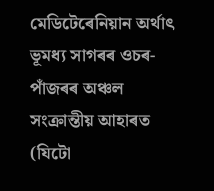মেডিটেৰেনিয়ান অর্থাৎ ভূমধ্য সাগৰৰ ওচৰ-পাঁজৰৰ অঞ্চল সংক্ৰান্তীয় আহাৰত (যিটো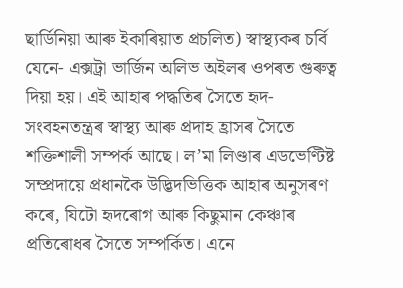ছাৰ্ডিনিয়া আৰু ইকাৰিয়াত প্ৰচলিত) স্বাস্থ্যকৰ চৰ্বি যেনে- এক্সট্রা ভার্জিন অলিভ অইলৰ ওপৰত গুৰুত্ব দিয়া হয়। এই আহাৰ পদ্ধতিৰ সৈতে হৃদ-সংবহনতন্ত্ৰৰ স্বাস্থ্য আৰু প্ৰদাহ হ্ৰাসৰ সৈতে শক্তিশালী সম্পর্ক আছে। ল’মা লিণ্ডাৰ এডভেণ্টিষ্ট সম্প্রদায়ে প্ৰধানকৈ উদ্ভিদভিত্তিক আহাৰ অনুসৰণ কৰে, যিটো হৃদৰোগ আৰু কিছুমান কেঞ্চাৰ প্ৰতিৰোধৰ সৈতে সম্পর্কিত। এনে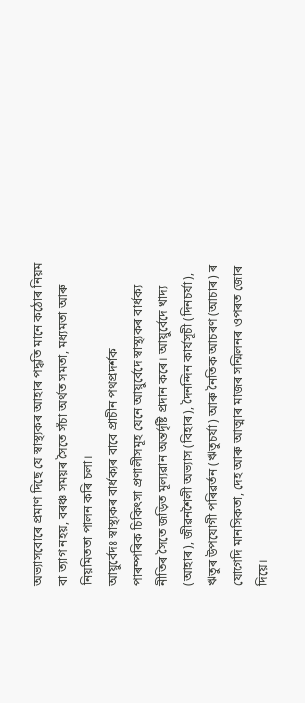অভ্যাসবোৰে প্ৰমাণ দিছে যে স্বাস্থ্যকৰ আহাৰ পদ্ধতি মানে কঠোৰ নিয়ম বা ত্যাগ নহয়, বৰঞ্চ সময়ৰ সৈতে সঁচা অৰ্থত সমতা, মধ্যমতা আৰু নিয়মিততা পালন কৰি চলা।
আয়ুৰ্বেদঃ স্বাস্থ্যকৰ বাৰ্ধক্যৰ বাবে প্রাচীন পথপ্রদর্শক
পাৰম্পৰিক চিকিৎসা প্ৰণালীসমূহ যেনে আয়ুর্বেদে স্বাস্থ্যকৰ বাৰ্ধক্য নীতিৰ সৈতে জড়িত মূল্যৱান অন্তর্দৃষ্টি প্ৰদান কৰে। আয়ুর্বেদে খাদ্য (আহাৰ), জীৱনশৈলী অভ্যাস (বিহাৰ), দৈনন্দিন কাৰ্যসূচী (দিনচর্যা), ঋতুৰ উপযোগী পৰিৱৰ্তন (ঋতুচর্যা) আৰু নৈতিক আচৰণ (আচাৰ) ৰ যোগেদি মানসিকতা, দেহ আৰু আত্মাৰ মাজৰ সন্মিলনৰ ওপৰত জোৰ দিয়ে।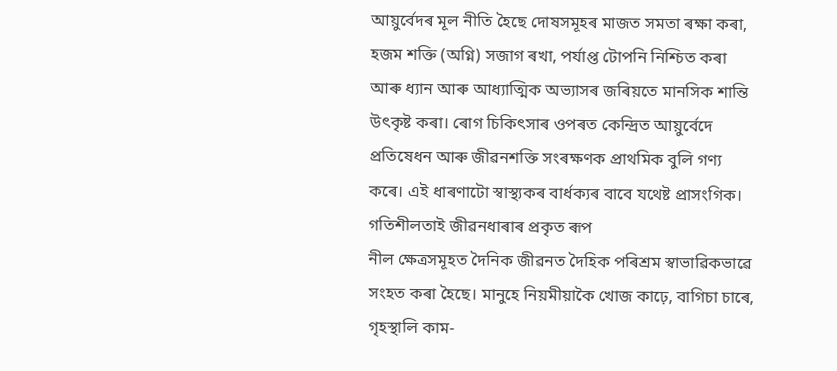আয়ুৰ্বেদৰ মূল নীতি হৈছে দোষসমূহৰ মাজত সমতা ৰক্ষা কৰা, হজম শক্তি (অগ্নি) সজাগ ৰখা, পর্যাপ্ত টোপনি নিশ্চিত কৰা আৰু ধ্যান আৰু আধ্যাত্মিক অভ্যাসৰ জৰিয়তে মানসিক শান্তি উৎকৃষ্ট কৰা। ৰোগ চিকিৎসাৰ ওপৰত কেন্দ্ৰিত আয়ুর্বেদে প্ৰতিষেধন আৰু জীৱনশক্তি সংৰক্ষণক প্ৰাথমিক বুলি গণ্য কৰে। এই ধাৰণাটো স্বাস্থ্যকৰ বাৰ্ধক্যৰ বাবে যথেষ্ট প্ৰাসংগিক।
গতিশীলতাই জীৱনধাৰাৰ প্ৰকৃত ৰূপ
নীল ক্ষেত্ৰসমূহত দৈনিক জীৱনত দৈহিক পৰিশ্ৰম স্বাভাৱিকভাৱে সংহত কৰা হৈছে। মানুহে নিয়মীয়াকৈ খোজ কাঢ়ে, বাগিচা চাৰে, গৃহস্থালি কাম-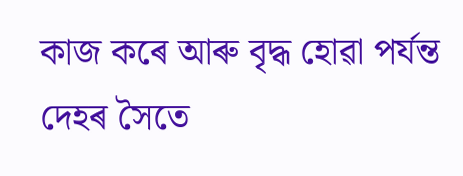কাজ কৰে আৰু বৃদ্ধ হোৱা পৰ্যন্ত দেহৰ সৈতে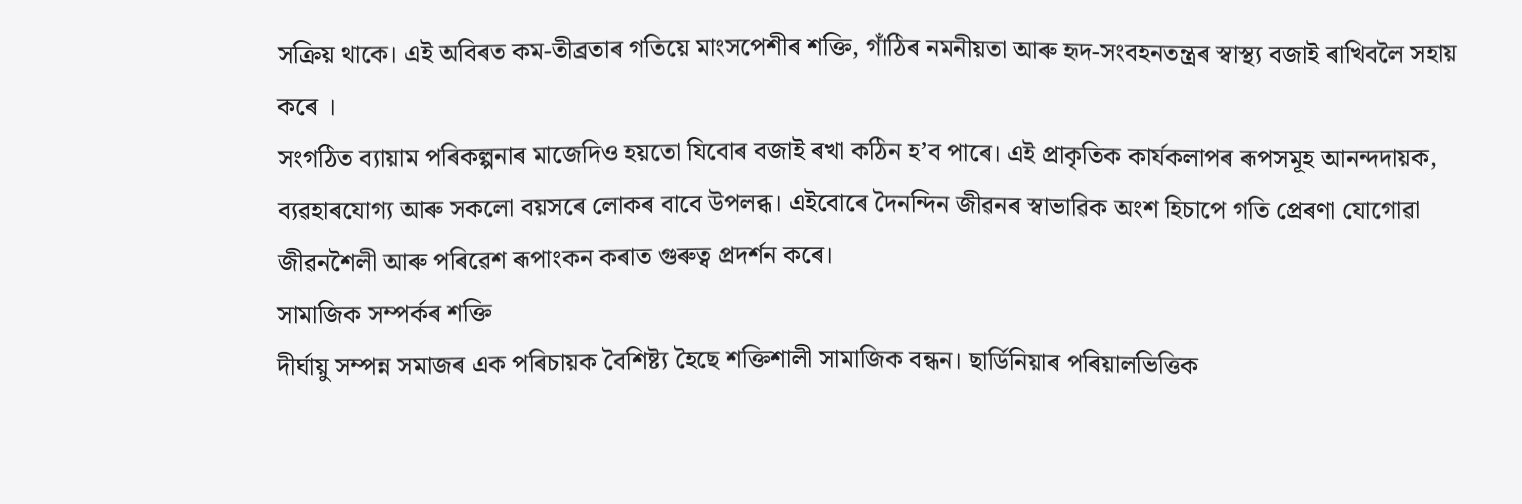সক্রিয় থাকে। এই অবিৰত কম-তীব্ৰতাৰ গতিয়ে মাংসপেশীৰ শক্তি, গাঁঠিৰ নমনীয়তা আৰু হৃদ-সংবহনতন্ত্ৰৰ স্বাস্থ্য বজাই ৰাখিবলৈ সহায় কৰে ।
সংগঠিত ব্যায়াম পৰিকল্পনাৰ মাজেদিও হয়তো যিবোৰ বজাই ৰখা কঠিন হ’ব পাৰে। এই প্রাকৃতিক কাৰ্যকলাপৰ ৰূপসমূহ আনন্দদায়ক, ব্যৱহাৰযোগ্য আৰু সকলো বয়সৰে লোকৰ বাবে উপলব্ধ। এইবোৰে দৈনন্দিন জীৱনৰ স্বাভাৱিক অংশ হিচাপে গতি প্ৰেৰণা যোগোৱা জীৱনশৈলী আৰু পৰিৱেশ ৰূপাংকন কৰাত গুৰুত্ব প্ৰদৰ্শন কৰে।
সামাজিক সম্পৰ্কৰ শক্তি
দীর্ঘায়ু সম্পন্ন সমাজৰ এক পৰিচায়ক বৈশিষ্ট্য হৈছে শক্তিশালী সামাজিক বন্ধন। ছাৰ্ডিনিয়াৰ পৰিয়ালভিত্তিক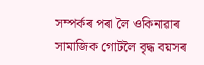সম্পৰ্কৰ পৰা লৈ ওকিনাৱাৰ সামাজিক গোটলৈ বৃদ্ধ বয়সৰ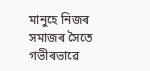মানুহে নিজৰ সমাজৰ সৈতে গভীৰভাৱে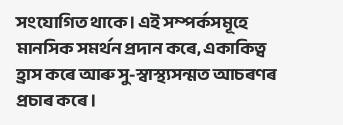সংযোগিত থাকে। এই সম্পর্কসমূহে মানসিক সমর্থন প্রদান কৰে, একাকিত্ব হ্ৰাস কৰে আৰু সু-স্বাস্থ্যসন্মত আচৰণৰ প্ৰচাৰ কৰে ।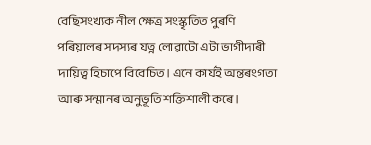বেছিসংখ্যক নীল ক্ষেত্ৰ সংস্কৃতিত পুৰণি পৰিয়ালৰ সদস্যৰ যত্ন লোৱাটো এটা ভাগীদাৰী দায়িত্ব হিচাপে বিবেচিত। এনে কাৰ্যই অন্তৰংগতা আৰু সন্মানৰ অনুভূতি শক্তিশালী কৰে।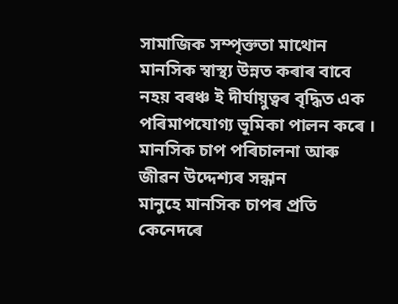সামাজিক সম্পৃক্ততা মাথোন মানসিক স্বাস্থ্য উন্নত কৰাৰ বাবে নহয় বৰঞ্চ ই দীর্ঘায়ুত্বৰ বৃদ্ধিত এক পৰিমাপযোগ্য ভূমিকা পালন কৰে ।
মানসিক চাপ পৰিচালনা আৰু জীৱন উদ্দেশ্যৰ সন্ধান
মানুহে মানসিক চাপৰ প্ৰতি কেনেদৰে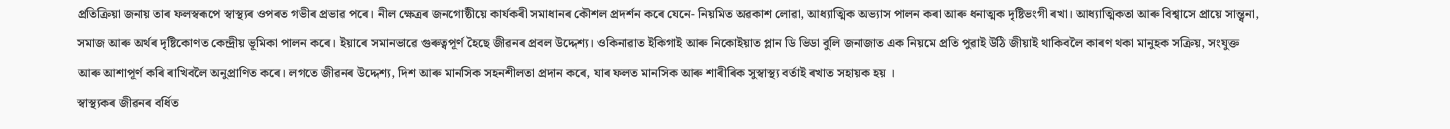প্রতিক্রিয়া জনায় তাৰ ফলস্বৰূপে স্বাস্থ্যৰ ওপৰত গভীৰ প্ৰভাৱ পৰে। নীল ক্ষেত্ৰৰ জনগোষ্ঠীয়ে কার্যকৰী সমাধানৰ কৌশল প্রদর্শন কৰে যেনে- নিয়মিত অৱকাশ লোৱা, আধ্যাত্মিক অভ্যাস পালন কৰা আৰু ধনাত্মক দৃষ্টিভংগী ৰখা। আধ্যাত্মিকতা আৰু বিশ্বাসে প্ৰায়ে সান্ত্বনা, সমাজ আৰু অৰ্থৰ দৃষ্টিকোণত কেন্দ্ৰীয় ভূমিকা পালন কৰে। ইয়াৰে সমানভাৱে গুৰুত্বপূৰ্ণ হৈছে জীৱনৰ প্ৰবল উদ্দেশ্য। ওকিনাৱাত ইকিগাই আৰু নিকোইয়াত প্লান ডি ভিডা বুলি জনাজাত এক নিয়মে প্রতি পুৱাই উঠি জীয়াই থাকিবলৈ কাৰণ থকা মানুহক সক্রিয়, সংযুক্ত আৰু আশাপূর্ণ কৰি ৰাখিবলৈ অনুপ্ৰাণিত কৰে। লগতে জীৱনৰ উদ্দেশ্য, দিশ আৰু মানসিক সহনশীলতা প্ৰদান কৰে, যাৰ ফলত মানসিক আৰু শাৰীৰিক সুস্বাস্থ্য বৰ্তাই ৰখাত সহায়ক হয় ।
স্বাস্থ্যকৰ জীৱনৰ বৰ্ধিত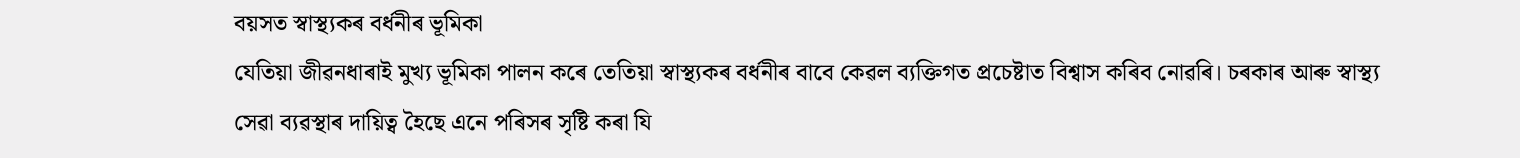বয়সত স্বাস্থ্যকৰ বৰ্ধনীৰ ভূমিকা
যেতিয়া জীৱনধাৰাই মুখ্য ভূমিকা পালন কৰে তেতিয়া স্বাস্থ্যকৰ বৰ্ধনীৰ বাবে কেৱল ব্যক্তিগত প্রচেষ্টাত বিশ্বাস কৰিব নোৱৰি। চৰকাৰ আৰু স্বাস্থ্য সেৱা ব্যৱস্থাৰ দায়িত্ব হৈছে এনে পৰিসৰ সৃষ্টি কৰা যি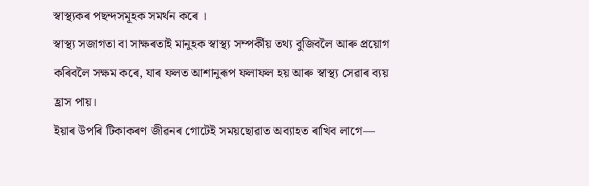স্বাস্থ্যকৰ পছন্দসমূহক সমৰ্থন কৰে ।
স্বাস্থ্য সজাগতা বা সাক্ষৰতাই মানুহক স্বাস্থ্য সম্পর্কীয় তথ্য বুজিবলৈ আৰু প্ৰয়োগ কৰিবলৈ সক্ষম কৰে, যাৰ ফলত আশানুৰূপ ফলাফল হয় আৰু স্বাস্থ্য সেৱাৰ ব্যয় হ্ৰাস পায়।
ইয়াৰ উপৰি টিকাকৰণ জীৱনৰ গোটেই সময়ছোৱাত অব্যাহত ৰাখিব লাগে—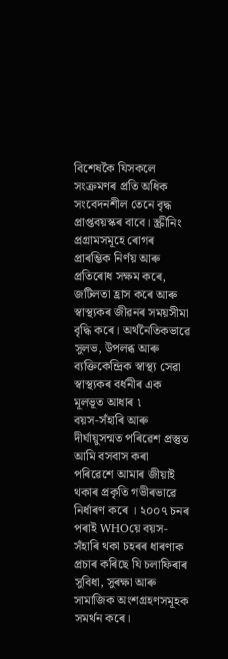বিশেষকৈ যিসকলে সংক্ৰমণৰ প্ৰতি অধিক সংবেদনশীল তেনে বৃদ্ধ প্রাপ্তবয়স্কৰ বাবে। স্ক্রীনিং প্রগ্রামসমূহে ৰোগৰ প্ৰাৰম্ভিক নিৰ্ণয় আৰু প্ৰতিৰোধ সক্ষম কৰে, জটিলতা হ্ৰাস কৰে আৰু স্বাস্থ্যকৰ জীৱনৰ সময়সীমা বৃদ্ধি কৰে। অৰ্থনৈতিকভাৱে সুলভ, উপলব্ধ আৰু ব্যক্তিকেন্দ্ৰিক স্বাস্থ্য সেৱা স্বাস্থ্যকৰ বৰ্ধনীৰ এক মূলভূত আধাৰ ৷
বয়স-সঁহাৰি আৰু দীর্ঘায়ুসন্মত পৰিৱেশ প্রস্তুত
আমি বসবাস কৰা পৰিৱেশে আমাৰ জীয়াই থকাৰ প্ৰকৃতি গভীৰভাৱে নিৰ্ধাৰণ কৰে । ২০০৭ চনৰ পৰাই WHOয়ে বয়স-সঁহাৰি থকা চহৰৰ ধাৰণাক প্ৰচাৰ কৰিছে যি চলাফিৰাৰ সুবিধা, সুৰক্ষা আৰু সামাজিক অংশগ্রহণসমূহক সমর্থন কৰে।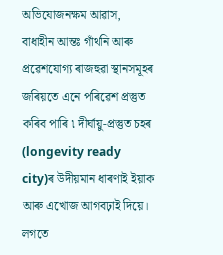অভিযোজনক্ষম আৱাস, বাধাহীন আন্তঃ গাঁথনি আৰু প্ৰৱেশযোগ্য ৰাজহুৱা স্থানসমূহৰ জৰিয়তে এনে পৰিৱেশ প্ৰস্তুত কৰিব পাৰি ৷ দীর্ঘায়ু-প্ৰস্তুত চহৰ (longevity ready city)ৰ উদীয়মান ধাৰণাই ইয়াক আৰু এখোজ আগবঢ়াই দিয়ে। লগতে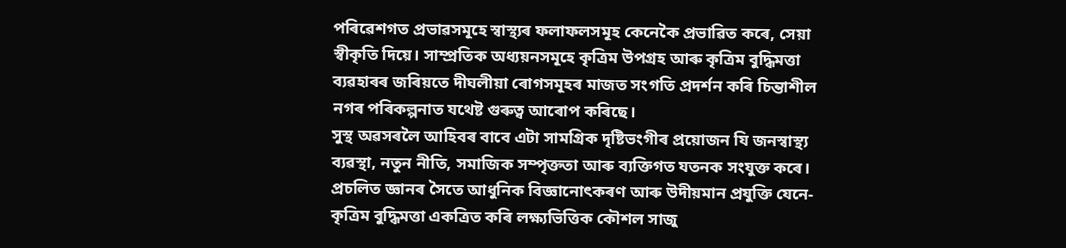পৰিৱেশগত প্রভাৱসমূহে স্বাস্থ্যৰ ফলাফলসমূহ কেনেকৈ প্ৰভাৱিত কৰে, সেয়া স্বীকৃতি দিয়ে। সাম্প্রতিক অধ্যয়নসমূহে কৃত্রিম উপগ্ৰহ আৰু কৃত্রিম বুদ্ধিমত্তা ব্যৱহাৰৰ জৰিয়তে দীঘলীয়া ৰোগসমূহৰ মাজত সংগতি প্ৰদৰ্শন কৰি চিন্তাশীল নগৰ পৰিকল্পনাত যথেষ্ট গুৰুত্ব আৰোপ কৰিছে।
সুস্থ অৱসৰলৈ আহিবৰ বাবে এটা সামগ্রিক দৃষ্টিভংগীৰ প্ৰয়োজন যি জনস্বাস্থ্য ব্যৱস্থা, নতুন নীতি, সমাজিক সম্পৃক্ততা আৰু ব্যক্তিগত যতনক সংযুক্ত কৰে। প্ৰচলিত জ্ঞানৰ সৈতে আধুনিক বিজ্ঞানোৎকৰণ আৰু উদীয়মান প্ৰযুক্তি যেনে- কৃত্রিম বুদ্ধিমত্তা একত্ৰিত কৰি লক্ষ্যভিত্তিক কৌশল সাজু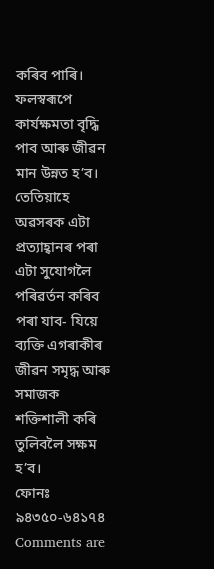কৰিব পাৰি। ফলস্বৰূপে কাৰ্যক্ষমতা বৃদ্ধি পাব আৰু জীৱন মান উন্নত হ’ব। তেতিয়াহে অৱসৰক এটা প্ৰত্যাহ্বানৰ পৰা এটা সুযোগলৈ পৰিৱৰ্তন কৰিব পৰা যাব- যিয়ে ব্যক্তি এগৰাকীৰ জীৱন সমৃদ্ধ আৰু সমাজক শক্তিশালী কৰি তুলিবলৈ সক্ষম হ’ব।
ফোনঃ ৯৪৩৫০-৬৪১৭৪
Comments are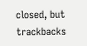closed, but trackbacks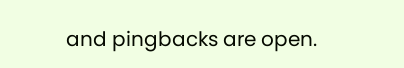and pingbacks are open.